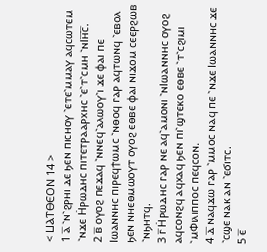< ⳘⲀⲦⲐⲈⲞⲚ 14 >
1 ⲁ̅ ⳿ⲛ⳿ϩⲣⲏⲓ ⲇⲉ ϧⲉⲛ ⲡⲓⲥⲏⲟⲩ ⳿ⲉⲧⲉ⳿ⲙⲙⲁⲩ ⲁϥⲥⲱⲧⲉⲙ ⳿ⲛϫⲉ Ⲏ̇ⲣⲱⲇⲏⲥ ⲡⲓⲧⲉⲧⲣⲁⲁⲣⲭⲏⲥ ⳿ⲉ⳿ⲧ⳿ⲥⲙⲏ ⳿ⲛⲒⲏ̅ⲥ̅.
2 ⲃ̅ ⲟⲩⲟϩ ⲡⲉϫⲁϥ ⳿ⲛⲛⲉϥ⳿ⲁⲗⲱⲟⲩ⳿ⲓ ϫⲉ ⲫⲁⲓ ⲡⲉ Ⲓⲱⲁⲛⲛⲏⲥ ⲡⲓⲣⲉϥϯⲱⲙⲥ ⳿ⲛⲑⲟϥ ⲅⲁⲣ ⲁϥⲧⲱⲛϥ ⳿ⲉⲃⲟⲗ ϧⲉⲛ ⲛⲏⲉⲑⲙⲱⲟⲩⲧ ⲟⲩⲟϩ ⲉⲑⲃⲉ ⲫⲁⲓ ⲛⲓϫⲟⲙ ⲥⲉⲉⲣϩⲱⲃ ⳿ⲛϧⲏⲧϥ.
3 ⲅ̅ Ⲏ̇ⲣⲱⲇⲏⲥ ⲅⲁⲣ ⲛⲉ ⲁϥ⳿ⲁⲙⲟⲛⲓ ⳿ⲛⲒⲱⲁⲛⲛⲏⲥ ⲟⲩⲟϩ ⲁϥⲥⲟⲛϩϥ ⲁϥⲭⲁϥ ϧⲉⲛ ⲡⲓ⳿ϣⲧⲉⲕⲟ ⲉⲑⲃⲉ ⳿ⲧ⳿ⲥϩⲓⲙⲓ ⳿ⲙⲪⲓⲗⲓⲡⲡⲟⲥ ⲡⲉϥⲥⲟⲛ.
4 ⲇ̅ ⲛⲁϥϫⲱ ⲅⲁⲣ ⳿ⲙⲙⲟⲥ ⲛⲁϥ ⲡⲉ ⳿ⲛϫⲉ Ⲓⲱⲁⲛⲛⲏⲥ ϫⲉ ⳿ⲥϣⲉ ⲛⲁⲕ ⲁⲛ ⳿ⲉϭⲓⲧⲥ.
5 ⲉ̅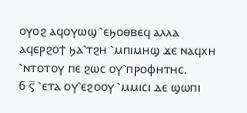ⲟⲩⲟϩ ⲁϥⲟⲩⲱϣ ⳿ⲉϧⲟⲑⲃⲉϥ ⲁⲗⲗⲁ ⲁϥⲉⲣϩⲟϯ ϧⲁ⳿ⲧϩⲏ ⳿ⲙⲡⲓⲙⲏϣ ϫⲉ ⲛⲁϥⲭⲏ ⳿ⲛⲧⲟⲧⲟⲩ ⲡⲉ ϩⲱⲥ ⲟⲩ⳿ⲡⲣⲟⲫⲏⲧⲏⲥ.
6 ⲋ̅ ⳿ⲉⲧⲁ ⲟⲩ⳿ⲉϩⲟⲟⲩ ⳿ⲙⲙⲓⲥⲓ ⲇⲉ ϣⲱⲡⲓ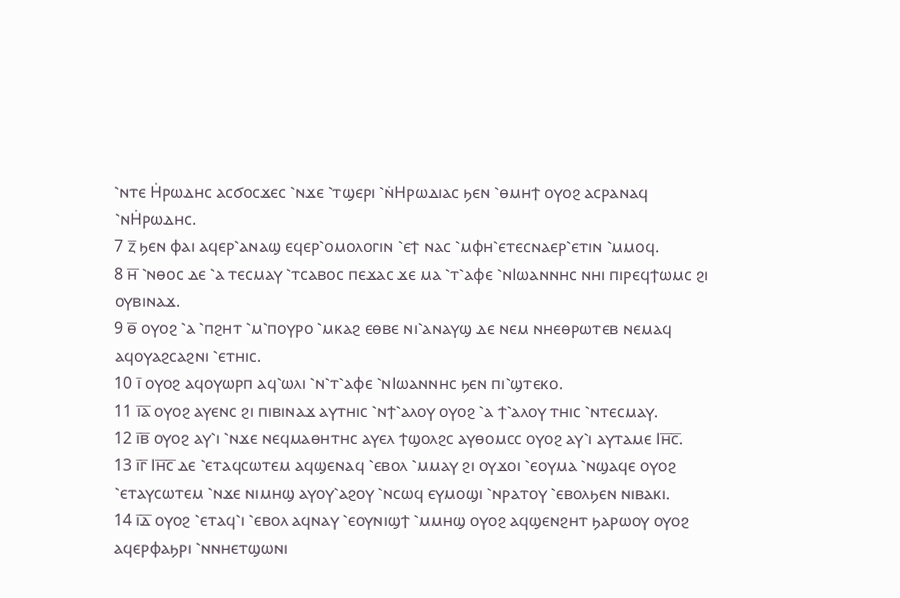⳿ⲛⲧⲉ Ⲏ̇ⲣⲱⲇⲏⲥ ⲁⲥϭⲟⲥϫⲉⲥ ⳿ⲛϫⲉ ⳿ⲧϣⲉⲣⲓ ⳿ⲛ̇Ⲏⲣⲱⲇⲓⲁⲥ ϧⲉⲛ ⳿ⲑⲙⲏϯ ⲟⲩⲟϩ ⲁⲥⲣⲁⲛⲁϥ ⳿ⲛⲎ̇ⲣⲱⲇⲏⲥ.
7 ⲍ̅ ϧⲉⲛ ⲫⲁⲓ ⲁϥⲉⲣ⳿ⲁⲛⲁϣ ⲉϥⲉⲣ⳿ⲟⲙⲟⲗⲟⲅⲓⲛ ⳿ⲉϯ ⲛⲁⲥ ⳿ⲙⲫⲏ⳿ⲉⲧⲉⲥⲛⲁⲉⲣ⳿ⲉⲧⲓⲛ ⳿ⲙⲙⲟϥ.
8 ⲏ̅ ⳿ⲛⲑⲟⲥ ⲇⲉ ⳿ⲁ ⲧⲉⲥⲙⲁⲩ ⳿ⲧⲥⲁⲃⲟⲥ ⲡⲉϫⲁⲥ ϫⲉ ⲙⲁ ⳿ⲧ⳿ⲁⲫⲉ ⳿ⲛⲒⲱⲁⲛⲛⲏⲥ ⲛⲏⲓ ⲡⲓⲣⲉϥϯⲱⲙⲥ ϩⲓ ⲟⲩⲃⲓⲛⲁϫ.
9 ⲑ̅ ⲟⲩⲟϩ ⳿ⲁ ⳿ⲡϩⲏⲧ ⳿ⲙ⳿ⲡⲟⲩⲣⲟ ⳿ⲙⲕⲁϩ ⲉⲑⲃⲉ ⲛⲓ⳿ⲁⲛⲁⲩϣ ⲇⲉ ⲛⲉⲙ ⲛⲏⲉⲑⲣⲱⲧⲉⲃ ⲛⲉⲙⲁϥ ⲁϥⲟⲩⲁϩⲥⲁϩⲛⲓ ⳿ⲉⲧⲏⲓⲥ.
10 ⲓ̅ ⲟⲩⲟϩ ⲁϥⲟⲩⲱⲣⲡ ⲁϥ⳿ⲱⲗⲓ ⳿ⲛ⳿ⲧ⳿ⲁⲫⲉ ⳿ⲛⲒⲱⲁⲛⲛⲏⲥ ϧⲉⲛ ⲡⲓ⳿ϣⲧⲉⲕⲟ.
11 ⲓ̅ⲁ̅ ⲟⲩⲟϩ ⲁⲩⲉⲛⲥ ϩⲓ ⲡⲓⲃⲓⲛⲁϫ ⲁⲩⲧⲏⲓⲥ ⳿ⲛϯ⳿ⲁⲗⲟⲩ ⲟⲩⲟϩ ⳿ⲁ ϯ⳿ⲁⲗⲟⲩ ⲧⲏⲓⲥ ⳿ⲛⲧⲉⲥⲙⲁⲩ.
12 ⲓ̅ⲃ̅ ⲟⲩⲟϩ ⲁⲩ⳿ⲓ ⳿ⲛϫⲉ ⲛⲉϥⲙⲁⲑⲏⲧⲏⲥ ⲁⲩⲉⲗ ϯϣⲟⲗϩⲥ ⲁⲩⲑⲟⲙⲥⲥ ⲟⲩⲟϩ ⲁⲩ⳿ⲓ ⲁⲩⲧⲁⲙⲉ Ⲓⲏ̅ⲥ̅.
13 ⲓ̅ⲅ̅ Ⲓⲏ̅ⲥ̅ ⲇⲉ ⳿ⲉⲧⲁϥⲥⲱⲧⲉⲙ ⲁϥϣⲉⲛⲁϥ ⳿ⲉⲃⲟⲗ ⳿ⲙⲙⲁⲩ ϩⲓ ⲟⲩϫⲟⲓ ⳿ⲉⲟⲩⲙⲁ ⳿ⲛϣⲁϥⲉ ⲟⲩⲟϩ ⳿ⲉⲧⲁⲩⲥⲱⲧⲉⲙ ⳿ⲛϫⲉ ⲛⲓⲙⲏϣ ⲁⲩⲟⲩ⳿ⲁϩⲟⲩ ⳿ⲛⲥⲱϥ ⲉⲩⲙⲟϣⲓ ⳿ⲛⲣⲁⲧⲟⲩ ⳿ⲉⲃⲟⲗϧⲉⲛ ⲛⲓⲃⲁⲕⲓ.
14 ⲓ̅ⲇ̅ ⲟⲩⲟϩ ⳿ⲉⲧⲁϥ⳿ⲓ ⳿ⲉⲃⲟⲗ ⲁϥⲛⲁⲩ ⳿ⲉⲟⲩⲛⲓϣϯ ⳿ⲙⲙⲏϣ ⲟⲩⲟϩ ⲁϥϣⲉⲛϩⲏⲧ ϧⲁⲣⲱⲟⲩ ⲟⲩⲟϩ ⲁϥⲉⲣⲫⲁϧⲣⲓ ⳿ⲛⲛⲏⲉⲧϣⲱⲛⲓ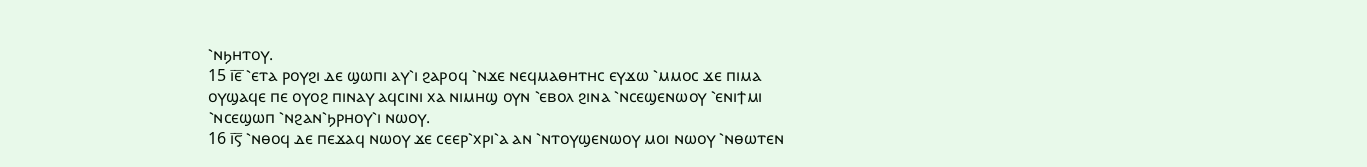⳿ⲛϧⲏⲧⲟⲩ.
15 ⲓ̅ⲉ̅ ⳿ⲉⲧⲁ ⲣⲟⲩϩⲓ ⲇⲉ ϣⲱⲡⲓ ⲁⲩ⳿ⲓ ϩⲁⲣⲟϥ ⳿ⲛϫⲉ ⲛⲉϥⲙⲁⲑⲏⲧⲏⲥ ⲉⲩϫⲱ ⳿ⲙⲙⲟⲥ ϫⲉ ⲡⲓⲙⲁ ⲟⲩϣⲁϥⲉ ⲡⲉ ⲟⲩⲟϩ ⲡⲓⲛⲁⲩ ⲁϥⲥⲓⲛⲓ ⲭⲁ ⲛⲓⲙⲏϣ ⲟⲩⲛ ⳿ⲉⲃⲟⲗ ϩⲓⲛⲁ ⳿ⲛⲥⲉϣⲉⲛⲱⲟⲩ ⳿ⲉⲛⲓϯⲙⲓ ⳿ⲛⲥⲉϣⲱⲡ ⳿ⲛϩⲁⲛ⳿ϧⲣⲏⲟⲩ⳿ⲓ ⲛⲱⲟⲩ.
16 ⲓ̅ⲋ̅ ⳿ⲛⲑⲟϥ ⲇⲉ ⲡⲉϫⲁϥ ⲛⲱⲟⲩ ϫⲉ ⲥⲉⲉⲣ⳿ⲭⲣⲓ⳿ⲁ ⲁⲛ ⳿ⲛⲧⲟⲩϣⲉⲛⲱⲟⲩ ⲙⲟⲓ ⲛⲱⲟⲩ ⳿ⲛⲑⲱⲧⲉⲛ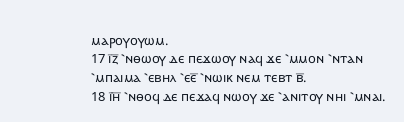ⲙⲁⲣⲟⲩⲟⲩⲱⲙ.
17 ⲓ̅ⲍ̅ ⳿ⲛⲑⲱⲟⲩ ⲇⲉ ⲡⲉϫⲱⲟⲩ ⲛⲁϥ ϫⲉ ⳿ⲙⲙⲟⲛ ⳿ⲛⲧⲁⲛ ⳿ⲙⲡⲁⲓⲙⲁ ⳿ⲉⲃⲏⲗ ⳿ⲉⲉ̅ ⳿ⲛⲱⲓⲕ ⲛⲉⲙ ⲧⲉⲃⲧ ⲃ̅.
18 ⲓ̅ⲏ̅ ⳿ⲛⲑⲟϥ ⲇⲉ ⲡⲉϫⲁϥ ⲛⲱⲟⲩ ϫⲉ ⳿ⲁⲛⲓⲧⲟⲩ ⲛⲏⲓ ⳿ⲙⲛⲁⲓ.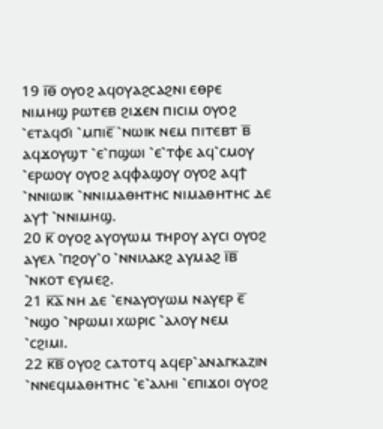19 ⲓ̅ⲑ̅ ⲟⲩⲟϩ ⲁϥⲟⲩⲁϩⲥⲁϩⲛⲓ ⲉⲑⲣⲉ ⲛⲓⲙⲏϣ ⲣⲱⲧⲉⲃ ϩⲓϫⲉⲛ ⲡⲓⲥⲓⲙ ⲟⲩⲟϩ ⳿ⲉⲧⲁϥϭⲓ ⳿ⲙⲡⲓⲉ̅ ⳿ⲛⲱⲓⲕ ⲛⲉⲙ ⲡⲓⲧⲉⲃⲧ ⲃ̅ ⲁϥϫⲟⲩϣⲧ ⳿ⲉ⳿ⲡϣⲱⲓ ⳿ⲉ⳿ⲧⲫⲉ ⲁϥ⳿ⲥⲙⲟⲩ ⳿ⲉⲣⲱⲟⲩ ⲟⲩⲟϩ ⲁϥⲫⲁϣⲟⲩ ⲟⲩⲟϩ ⲁϥϯ ⳿ⲛⲛⲓⲱⲓⲕ ⳿ⲛⲛⲓⲙⲁⲑⲏⲧⲏⲥ ⲛⲓⲙⲁⲑⲏⲧⲏⲥ ⲇⲉ ⲁⲩϯ ⳿ⲛⲛⲓⲙⲏϣ.
20 ⲕ̅ ⲟⲩⲟϩ ⲁⲩⲟⲩⲱⲙ ⲧⲏⲣⲟⲩ ⲁⲩⲥⲓ ⲟⲩⲟϩ ⲁⲩⲉⲗ ⳿ⲡϩⲟⲩ⳿ⲟ ⳿ⲛⲛⲓⲗⲁⲕϩ ⲁⲩⲙⲁϩ ⲓ̅ⲃ̅ ⳿ⲛⲕⲟⲧ ⲉⲩⲙⲉϩ.
21 ⲕ̅ⲁ̅ ⲛⲏ ⲇⲉ ⳿ⲉⲛⲁⲩⲟⲩⲱⲙ ⲛⲁⲩⲉⲣ ⲉ̅ ⳿ⲛϣⲟ ⳿ⲛⲣⲱⲙⲓ ⲭⲱⲣⲓⲥ ⳿ⲁⲗⲟⲩ ⲛⲉⲙ ⳿ⲥϩⲓⲙⲓ.
22 ⲕ̅ⲃ̅ ⲟⲩⲟϩ ⲥⲁⲧⲟⲧϥ ⲁϥⲉⲣ⳿ⲁⲛⲁⲅⲕⲁⲍⲓⲛ ⳿ⲛⲛⲉϥⲙⲁⲑⲏⲧⲏⲥ ⳿ⲉ⳿ⲁⲗⲏⲓ ⳿ⲉⲡⲓϫⲟⲓ ⲟⲩⲟϩ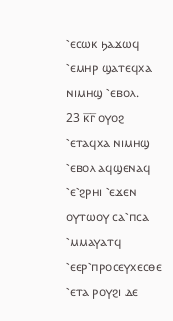⳿ⲉⲥⲱⲕ ϧⲁϫⲱϥ ⳿ⲉⲙⲏⲣ ϣⲁⲧⲉϥⲭⲁ ⲛⲓⲙⲏϣ ⳿ⲉⲃⲟⲗ.
23 ⲕ̅ⲅ̅ ⲟⲩⲟϩ ⳿ⲉⲧⲁϥⲭⲁ ⲛⲓⲙⲏϣ ⳿ⲉⲃⲟⲗ ⲁϥϣⲉⲛⲁϥ ⳿ⲉ⳿ϩⲣⲏⲓ ⳿ⲉϫⲉⲛ ⲟⲩⲧⲱⲟⲩ ⲥⲁ⳿ⲡⲥⲁ ⳿ⲙⲙⲁⲩⲁⲧϥ ⳿ⲉⲉⲣ⳿ⲡⲣⲟⲥⲉⲩⲭⲉⲥⲑⲉ ⳿ⲉⲧⲁ ⲣⲟⲩϩⲓ ⲇⲉ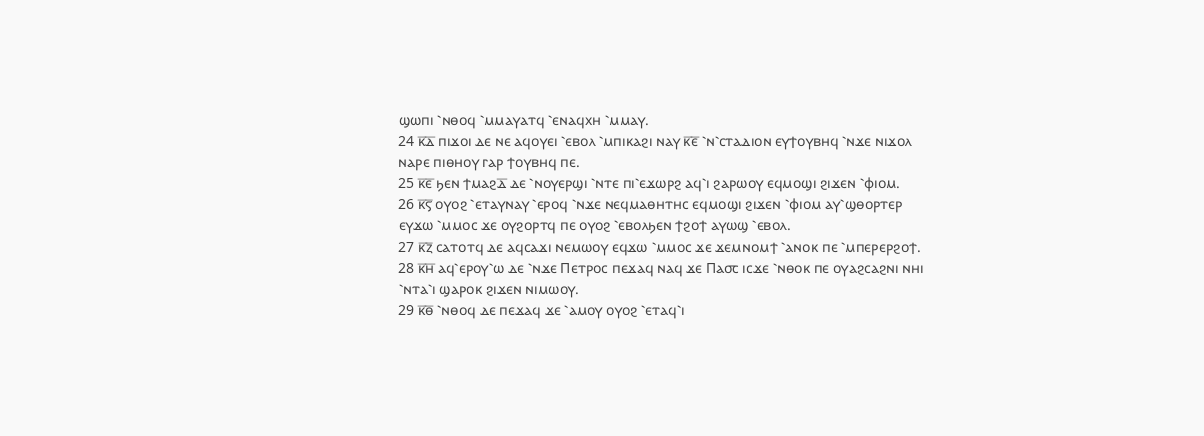ϣⲱⲡⲓ ⳿ⲛⲑⲟϥ ⳿ⲙⲙⲁⲩⲁⲧϥ ⳿ⲉⲛⲁϥⲭⲏ ⳿ⲙⲙⲁⲩ.
24 ⲕ̅ⲇ̅ ⲡⲓϫⲟⲓ ⲇⲉ ⲛⲉ ⲁϥⲟⲩⲉⲓ ⳿ⲉⲃⲟⲗ ⳿ⲙⲡⲓⲕⲁϩⲓ ⲛⲁⲩ ⲕ̅ⲉ̅ ⳿ⲛ⳿ⲥⲧⲁⲇⲓⲟⲛ ⲉⲩϯⲟⲩⲃⲏϥ ⳿ⲛϫⲉ ⲛⲓϫⲟⲗ ⲛⲁⲣⲉ ⲡⲓⲑⲏⲟⲩ ⲅⲁⲣ ϯⲟⲩⲃⲏϥ ⲡⲉ.
25 ⲕ̅ⲉ̅ ϧⲉⲛ ϯⲙⲁϩⲇ̅ ⲇⲉ ⳿ⲛⲟⲩⲉⲣϣⲓ ⳿ⲛⲧⲉ ⲡⲓ⳿ⲉϫⲱⲣϩ ⲁϥ⳿ⲓ ϩⲁⲣⲱⲟⲩ ⲉϥⲙⲟϣⲓ ϩⲓϫⲉⲛ ⳿ⲫⲓⲟⲙ.
26 ⲕ̅ⲋ̅ ⲟⲩⲟϩ ⳿ⲉⲧⲁⲩⲛⲁⲩ ⳿ⲉⲣⲟϥ ⳿ⲛϫⲉ ⲛⲉϥⲙⲁⲑⲏⲧⲏⲥ ⲉϥⲙⲟϣⲓ ϩⲓϫⲉⲛ ⳿ⲫⲓⲟⲙ ⲁⲩ⳿ϣⲑⲟⲣⲧⲉⲣ ⲉⲩϫⲱ ⳿ⲙⲙⲟⲥ ϫⲉ ⲟⲩϩⲟⲣⲧϥ ⲡⲉ ⲟⲩⲟϩ ⳿ⲉⲃⲟⲗϧⲉⲛ ϯϩⲟϯ ⲁⲩⲱϣ ⳿ⲉⲃⲟⲗ.
27 ⲕ̅ⲍ̅ ⲥⲁⲧⲟⲧϥ ⲇⲉ ⲁϥⲥⲁϫⲓ ⲛⲉⲙⲱⲟⲩ ⲉϥϫⲱ ⳿ⲙⲙⲟⲥ ϫⲉ ϫⲉⲙⲛⲟⲙϯ ⳿ⲁⲛⲟⲕ ⲡⲉ ⳿ⲙⲡⲉⲣⲉⲣϩⲟϯ.
28 ⲕ̅ⲏ̅ ⲁϥ⳿ⲉⲣⲟⲩ⳿ⲱ ⲇⲉ ⳿ⲛϫⲉ Ⲡⲉⲧⲣⲟⲥ ⲡⲉϫⲁϥ ⲛⲁϥ ϫⲉ Ⲡⲁ⳪ ⲓⲥϫⲉ ⳿ⲛⲑⲟⲕ ⲡⲉ ⲟⲩⲁϩⲥⲁϩⲛⲓ ⲛⲏⲓ ⳿ⲛⲧⲁ⳿ⲓ ϣⲁⲣⲟⲕ ϩⲓϫⲉⲛ ⲛⲓⲙⲱⲟⲩ.
29 ⲕ̅ⲑ̅ ⳿ⲛⲑⲟϥ ⲇⲉ ⲡⲉϫⲁϥ ϫⲉ ⳿ⲁⲙⲟⲩ ⲟⲩⲟϩ ⳿ⲉⲧⲁϥ⳿ⲓ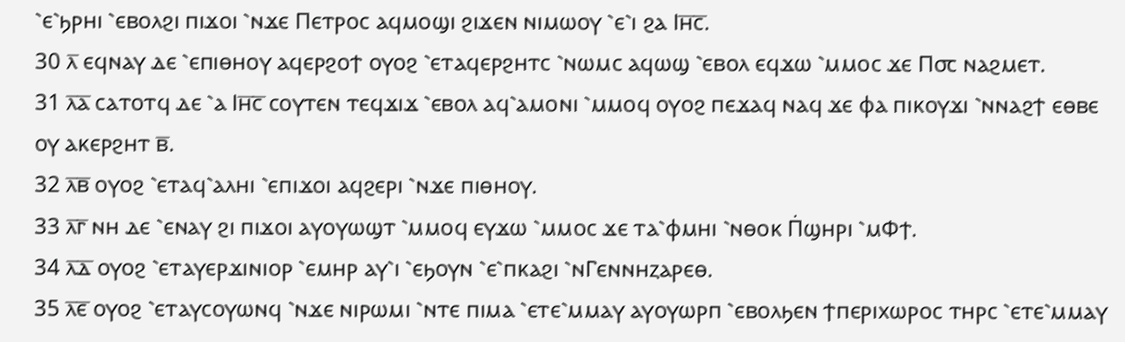⳿ⲉ⳿ϧⲣⲏⲓ ⳿ⲉⲃⲟⲗϩⲓ ⲡⲓϫⲟⲓ ⳿ⲛϫⲉ Ⲡⲉⲧⲣⲟⲥ ⲁϥⲙⲟϣⲓ ϩⲓϫⲉⲛ ⲛⲓⲙⲱⲟⲩ ⳿ⲉ⳿ⲓ ϩⲁ Ⲓⲏ̅ⲥ̅.
30 ⲗ̅ ⲉϥⲛⲁⲩ ⲇⲉ ⳿ⲉⲡⲓⲑⲏⲟⲩ ⲁϥⲉⲣϩⲟϯ ⲟⲩⲟϩ ⳿ⲉⲧⲁϥⲉⲣϩⲏⲧⲥ ⳿ⲛⲱⲙⲥ ⲁϥⲱϣ ⳿ⲉⲃⲟⲗ ⲉϥϫⲱ ⳿ⲙⲙⲟⲥ ϫⲉ Ⲡ⳪ ⲛⲁϩⲙⲉⲧ.
31 ⲗ̅ⲁ̅ ⲥⲁⲧⲟⲧϥ ⲇⲉ ⳿ⲁ Ⲓⲏ̅ⲥ̅ ⲥⲟⲩⲧⲉⲛ ⲧⲉϥϫⲓϫ ⳿ⲉⲃⲟⲗ ⲁϥ⳿ⲁⲙⲟⲛⲓ ⳿ⲙⲙⲟϥ ⲟⲩⲟϩ ⲡⲉϫⲁϥ ⲛⲁϥ ϫⲉ ⲫⲁ ⲡⲓⲕⲟⲩϫⲓ ⳿ⲛⲛⲁϩϯ ⲉⲑⲃⲉ ⲟⲩ ⲁⲕⲉⲣϩⲏⲧ ⲃ̅.
32 ⲗ̅ⲃ̅ ⲟⲩⲟϩ ⳿ⲉⲧⲁϥ⳿ⲁⲗⲏⲓ ⳿ⲉⲡⲓϫⲟⲓ ⲁϥϩⲉⲣⲓ ⳿ⲛϫⲉ ⲡⲓⲑⲏⲟⲩ.
33 ⲗ̅ⲅ̅ ⲛⲏ ⲇⲉ ⳿ⲉⲛⲁⲩ ϩⲓ ⲡⲓϫⲟⲓ ⲁⲩⲟⲩⲱϣⲧ ⳿ⲙⲙⲟϥ ⲉⲩϫⲱ ⳿ⲙⲙⲟⲥ ϫⲉ ⲧⲁ⳿ⲫⲙⲏⲓ ⳿ⲛⲑⲟⲕ Ⲡ̇ϣⲏⲣⲓ ⳿ⲙⲪϯ.
34 ⲗ̅ⲇ̅ ⲟⲩⲟϩ ⳿ⲉⲧⲁⲩⲉⲣϫⲓⲛⲓⲟⲣ ⳿ⲉⲙⲏⲣ ⲁⲩ⳿ⲓ ⳿ⲉϧⲟⲩⲛ ⳿ⲉ⳿ⲡⲕⲁϩⲓ ⳿ⲛⲄⲉⲛⲛⲏⲍⲁⲣⲉⲑ.
35 ⲗ̅ⲉ̅ ⲟⲩⲟϩ ⳿ⲉⲧⲁⲩⲥⲟⲩⲱⲛϥ ⳿ⲛϫⲉ ⲛⲓⲣⲱⲙⲓ ⳿ⲛⲧⲉ ⲡⲓⲙⲁ ⳿ⲉⲧⲉ⳿ⲙⲙⲁⲩ ⲁⲩⲟⲩⲱⲣⲡ ⳿ⲉⲃⲟⲗϧⲉⲛ ϯⲡⲉⲣⲓⲭⲱⲣⲟⲥ ⲧⲏⲣⲥ ⳿ⲉⲧⲉ⳿ⲙⲙⲁⲩ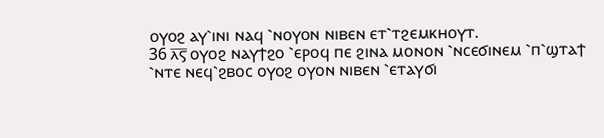ⲟⲩⲟϩ ⲁⲩ⳿ⲓⲛⲓ ⲛⲁϥ ⳿ⲛⲟⲩⲟⲛ ⲛⲓⲃⲉⲛ ⲉⲧ⳿ⲧϩⲉⲙⲕⲏⲟⲩⲧ.
36 ⲗ̅ⲋ̅ ⲟⲩⲟϩ ⲛⲁⲩϯϩⲟ ⳿ⲉⲣⲟϥ ⲡⲉ ϩⲓⲛⲁ ⲙⲟⲛⲟⲛ ⳿ⲛⲥⲉϭⲓⲛⲉⲙ ⳿ⲡ⳿ϣⲧⲁϯ ⳿ⲛⲧⲉ ⲛⲉϥ⳿ϩⲃⲟⲥ ⲟⲩⲟϩ ⲟⲩⲟⲛ ⲛⲓⲃⲉⲛ ⳿ⲉⲧⲁⲩϭⲓ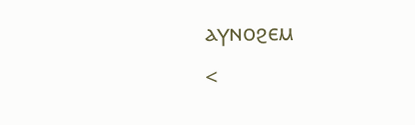ⲁⲩⲛⲟϩⲉⲙ
<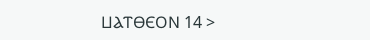ⳘⲀⲦⲐⲈⲞⲚ 14 >